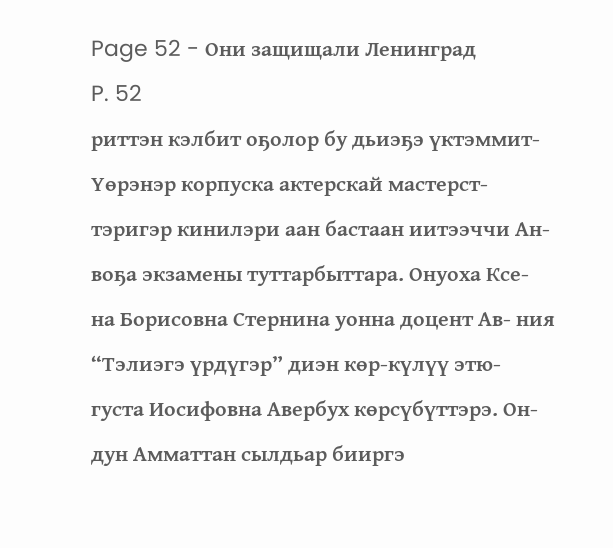Page 52 - Они защищали Ленинград
P. 52
риттэн кэлбит оҕолор бу дьиэҕэ үктэммит- Үөрэнэр корпуска актерскай мастерст-
тэригэр кинилэри аан бастаан иитээччи Ан- воҕа экзамены туттарбыттара. Онуоха Ксе-
на Борисовна Стернина уонна доцент Ав- ния “Тэлиэгэ үрдүгэр” диэн көр-күлүү этю-
густа Иосифовна Авербух көрсүбүттэрэ. Он- дун Амматтан сылдьар бииргэ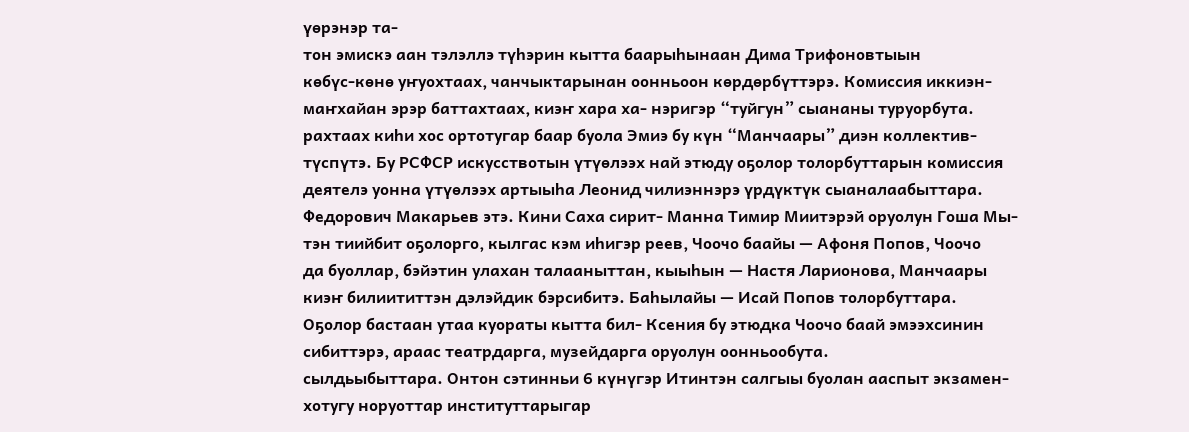үөрэнэр та-
тон эмискэ аан тэлэллэ түһэрин кытта баарыһынаан Дима Трифоновтыын
көбүс-көнө уҥуохтаах, чанчыктарынан оонньоон көрдөрбүттэрэ. Комиссия иккиэн-
маҥхайан эрэр баттахтаах, киэҥ хара ха- нэригэр “туйгун” сыананы туруорбута.
рахтаах киһи хос ортотугар баар буола Эмиэ бу күн “Манчаары” диэн коллектив-
түспүтэ. Бу РСФСР искусствотын үтүөлээх най этюду оҕолор толорбуттарын комиссия
деятелэ уонна үтүөлээх артыыһа Леонид чилиэннэрэ үрдүктүк сыаналаабыттара.
Федорович Макарьев этэ. Кини Саха сирит- Манна Тимир Миитэрэй оруолун Гоша Мы-
тэн тиийбит оҕолорго, кылгас кэм иһигэр реев, Чоочо баайы — Афоня Попов, Чоочо
да буоллар, бэйэтин улахан талааныттан, кыыһын — Настя Ларионова, Манчаары
киэҥ билиититтэн дэлэйдик бэрсибитэ. Баһылайы — Исай Попов толорбуттара.
Оҕолор бастаан утаа куораты кытта бил- Ксения бу этюдка Чоочо баай эмээхсинин
сибиттэрэ, араас театрдарга, музейдарга оруолун оонньообута.
сылдьыбыттара. Онтон сэтинньи 6 күнүгэр Итинтэн салгыы буолан ааспыт экзамен-
хотугу норуоттар институттарыгар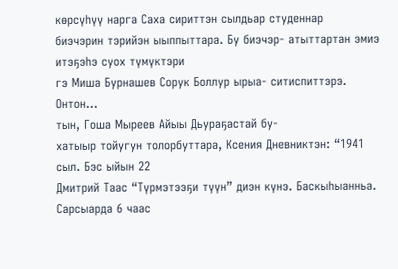көрсүһүү нарга Саха сириттэн сылдьар студеннар
биэчэрин тэрийэн ыыппыттара. Бу биэчэр- атыттартан эмиэ итэҕэһэ суох түмүктэри
гэ Миша Бурнашев Сорук Боллур ырыа- ситиспиттэрэ. Онтон...
тын, Гоша Мыреев Айыы Дьураҕастай бу-
хатыыр тойугун толорбуттара, Ксения Дневниктэн: “1941 сыл. Бэс ыйын 22
Дмитрий Таас “Түрмэтээҕи түүн” диэн күнэ. Баскыһыанньа. Сарсыарда 6 чаас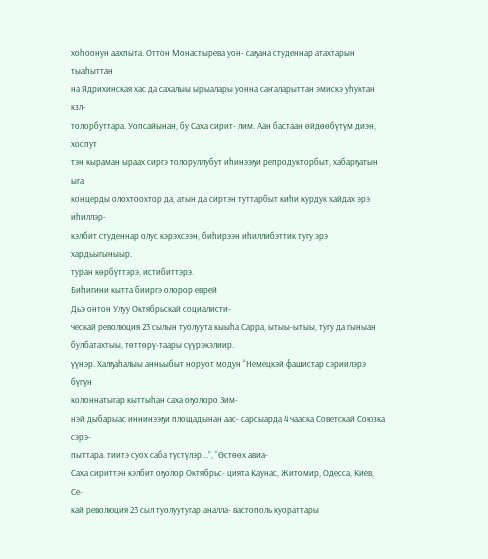хоһоонун аахпыта. Оттон Монастырева уон- саҕана студеннар атахтарын тыаһыттан
на Ядрихинская хас да сахалыы ырыалары уонна саҥаларыттан эмискэ уһуктан кзл-
толорбуттара. Уопсайынан, бу Саха сирит- лим. Аан бастаан өйдөөбүтүм диэн, хоспут
тэн кыраман ыраах сиргэ толоруллубут иһинээҕи репродукторбыт, хабарҕатын ыга
концерды олохтоохтор да, атын да сиртэн туттарбыт киһи курдук хайдах эрэ иһиллэр-
кэлбит студеннар олус кэрэхсээн, биһирээн иһиллибэттик тугу эрэ хардьыгыныыр.
туран көрбүттэрэ, истибиттэрэ.
Биһигини кытта бииргэ олорор еврей
Дьэ онтон Улуу Октябрьскай социалисти-
ческай революция 23 сылын туолуута кыыһа Сарра, ытыы-ытыы, тугу да гыныан
булбатахтыы, төттөрү-таары сүүрэкэлиир.
үүнэр. Халҕаһалыы анньыбыт норуот модун “Немецкэй фашистар сэриилэрэ бүгүн
колоннатыгар кыттыһан саха оҕолоро Зим-
нэй дыбарыас иннинээҕи площадынан аас- сарсыарда 4 чааска Советскай Союзка сэрэ-
пыттара. тиитэ суох саба түстүлэр...”, “Өстөөх авиа-
Саха сириттэн кэлбит оҕолор Октябрьс- цията Каунас, Житомир, Одесса, Киев, Се-
кай революция 23 сыл туолуутугар аналла- вастополь куораттары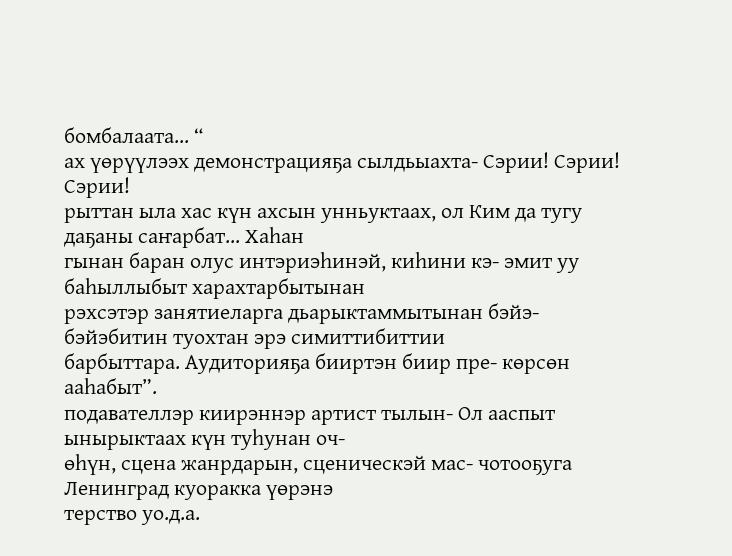бомбалаата... “
ах үөрүүлээх демонстрацияҕа сылдьыахта- Сэрии! Сэрии! Сэрии!
рыттан ыла хас күн ахсын унньуктаах, ол Ким да тугу даҕаны саҥарбат... Хаһан
гынан баран олус интэриэһинэй, киһини кэ- эмит уу баһыллыбыт харахтарбытынан
рэхсэтэр занятиеларга дьарыктаммытынан бэйэ-бэйэбитин туохтан эрэ симиттибиттии
барбыттара. Аудиторияҕа бииртэн биир пре- көрсөн ааһабыт”.
подавателлэр киирэннэр артист тылын- Ол ааспыт ынырыктаах күн туһунан оч-
өһүн, сцена жанрдарын, сценическэй мас- чотооҕуга Ленинград куоракка үөрэнэ
терство уо.д.а.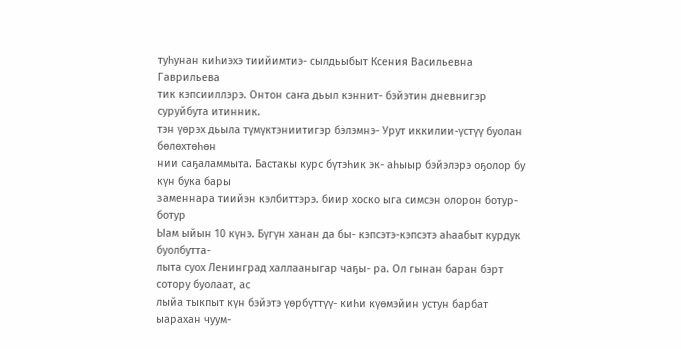туһунан киһиэхэ тиийимтиэ- сылдьыбыт Ксения Васильевна Гаврильева
тик кэпсииллэрэ. Онтон саҥа дьыл кэннит- бэйэтин дневнигэр суруйбута итинник.
тэн үөрэх дьыла түмүктэниитигэр бэлэмнэ- Урут иккилии-үстүү буолан бөлөхтөһөн
нии саҕаламмыта. Бастакы курс бүтэһик эк- аһыыр бэйэлэрэ оҕолор бу күн бука бары
заменнара тиийэн кэлбиттэрэ. биир хоско ыга симсэн олорон ботур-ботур
Ыам ыйын 10 күнэ. Бүгүн ханан да бы- кэпсэтэ-кэпсэтэ аһаабыт курдук буолбутта-
лыта суох Ленинград халлааныгар чаҕы- ра. Ол гынан баран бэрт сотору буолаат, ас
лыйа тыкпыт күн бэйэтэ үөрбүттүү- киһи күөмэйин устун барбат ыарахан чуум-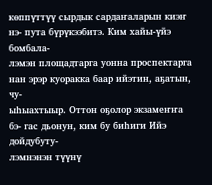көппүттүү сырдык сардаҥаларын киэҥ нэ- пута бүрүкээбитэ. Ким хайы-үйэ бомбала-
лэмэн площадтарга уонна проспектарга нан эрэр куоракка баар ийэтин, аҕатын, чу-
ыһыахтыыр. Оттон оҕолор экзамеҥҥа бэ- гас дьонун, ким бу биһиги Ийэ дойдубуту-
лэмнэнэн түүнү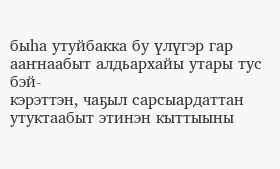быһа утуйбакка бу үлүгэр гар ааҥнаабыт алдьархайы утары тус бэй-
кэрэттэн, чаҕыл сарсыардаттан утуктаабыт этинэн кыттыыны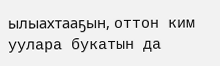ылыахтааҕын, оттон ким
уулара букатын да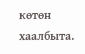көтөн хаалбыта.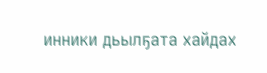инники дьылҕата хайдах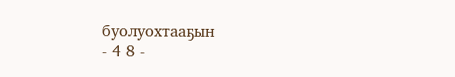буолуохтааҕын
- 4 8 -